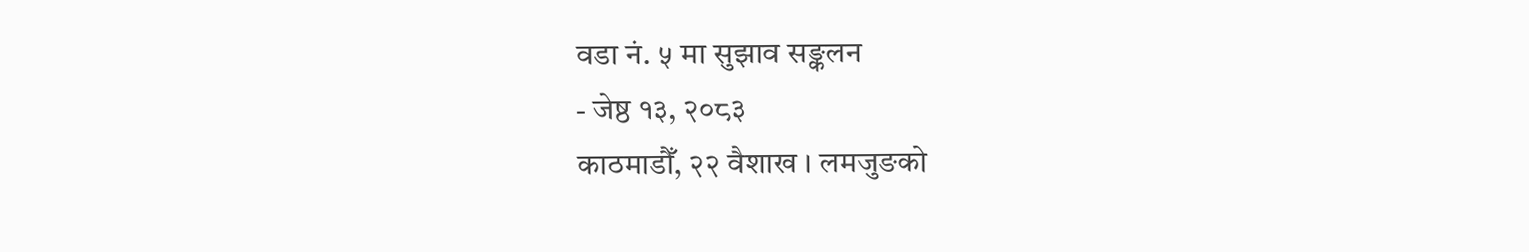वडा नं. ५ मा सुझाव सङ्कलन
- जेष्ठ १३, २०८३
काठमाडौँ, २२ वैशाख । लमजुङको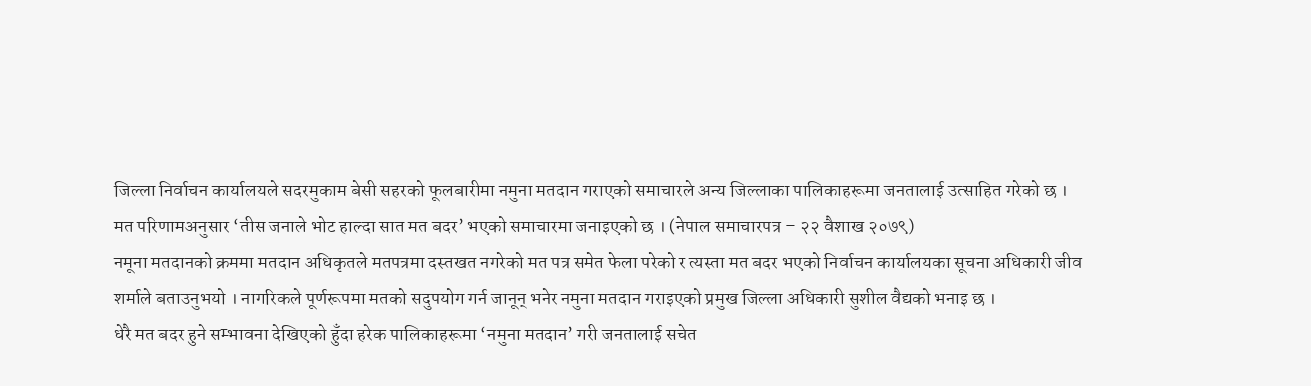जिल्ला निर्वाचन कार्यालयले सदरमुकाम बेसी सहरको फूलबारीमा नमुना मतदान गराएको समाचारले अन्य जिल्लाका पालिकाहरूमा जनतालाई उत्साहित गरेको छ ।
मत परिणामअनुसार ‘तीस जनाले भोट हाल्दा सात मत बदर’ भएको समाचारमा जनाइएको छ । (नेपाल समाचारपत्र – २२ वैशाख २०७९)
नमूना मतदानको क्रममा मतदान अधिकृतले मतपत्रमा दस्तखत नगरेको मत पत्र समेत फेला परेको र त्यस्ता मत बदर भएको निर्वाचन कार्यालयका सूचना अधिकारी जीव शर्माले बताउनुभयो । नागरिकले पूर्णरूपमा मतको सदुपयोग गर्न जानून् भनेर नमुना मतदान गराइएको प्रमुख जिल्ला अधिकारी सुशील वैद्यको भनाइ छ ।
धेरै मत बदर हुने सम्भावना देखिएको हुँदा हरेक पालिकाहरूमा ‘नमुना मतदान’ गरी जनतालाई सचेत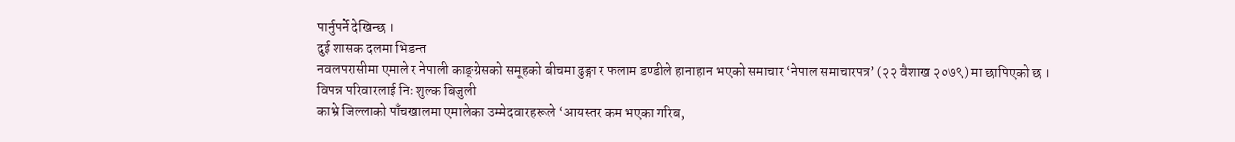पार्नुपर्ने देखिन्छ ।
दुई शासक दलमा भिडन्त
नवलपरासीमा एमाले र नेपाली काङ्ग्रेसको समूहको बीचमा ढुङ्गा र फलाम डण्डीले हानाहान भएको समाचार ‘नेपाल समाचारपत्र’ (२२ वैशाख २०७९) मा छापिएको छ ।
विपन्न परिवारलाई निः शुल्क बिजुली
काभ्रे जिल्लाको पाँचखालमा एमालेका उम्मेदवारहरूले ‘आयस्तर कम भएका गरिब,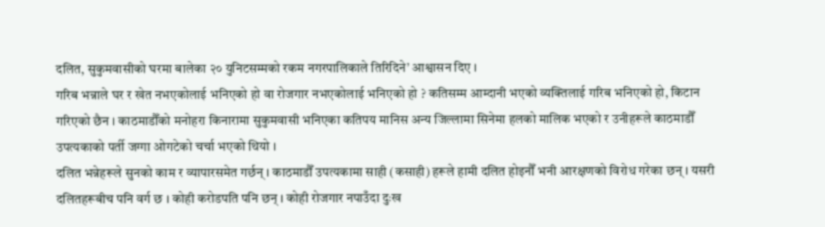दलित, सुकुमवासीको घरमा बालेका २० युनिटसम्मको रकम नगरपालिकाले तिरिदिने’ आश्वासन दिए ।
गरिब भन्नाले घर र खेत नभएकोलाई भनिएको हो वा रोजगार नभएकोलाई भनिएको हो ? कतिसम्म आम्दानी भएको व्यक्तिलाई गरिब भनिएको हो, किटान गरिएको छैन । काठमाडौँको मनोहरा किनारामा सुकुमवासी भनिएका कतिपय मानिस अन्य जिल्लामा सिनेमा हलको मालिक भएको र उनीहरूले काठमाडौँ उपत्यकाको पर्ती जग्गा ओगटेको चर्चा भएको थियो ।
दलित भन्नेहरूले सुनको काम र व्यापारसमेत गर्छन् । काठमाडौँ उपत्यकामा साही (कसाही) हरूले हामी दलित होइनौँ भनी आरक्षणको विरोध गरेका छन् । यसरी दलितहरूबीच पनि वर्ग छ । कोही करोडपति पनि छन् । कोही रोजगार नपाउँदा दुःख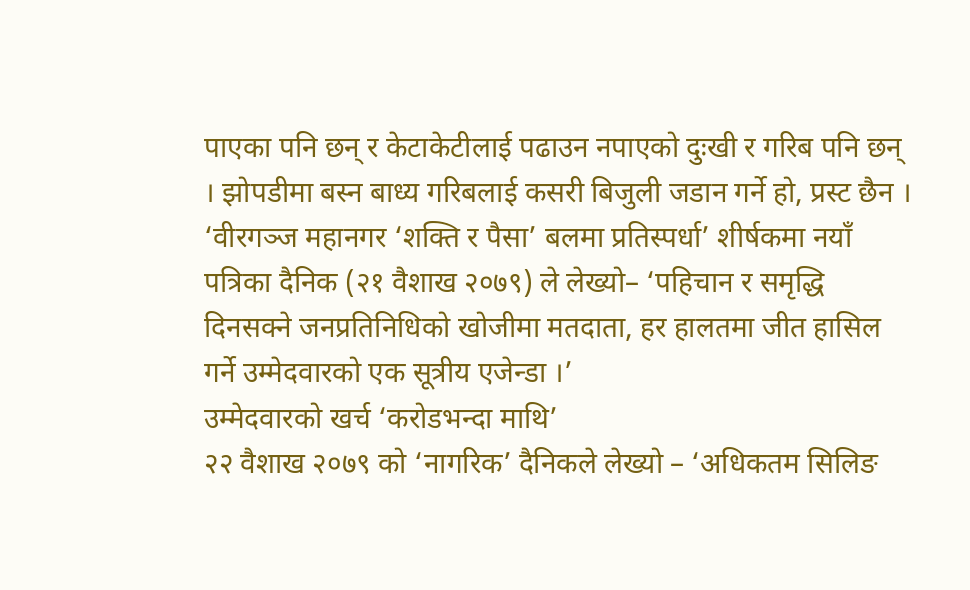पाएका पनि छन् र केटाकेटीलाई पढाउन नपाएको दुःखी र गरिब पनि छन् । झोपडीमा बस्न बाध्य गरिबलाई कसरी बिजुली जडान गर्ने हो, प्रस्ट छैन ।
‘वीरगञ्ज महानगर ‘शक्ति र पैसा’ बलमा प्रतिस्पर्धा’ शीर्षकमा नयाँ पत्रिका दैनिक (२१ वैशाख २०७९) ले लेख्यो– ‘पहिचान र समृद्धि दिनसक्ने जनप्रतिनिधिको खोजीमा मतदाता, हर हालतमा जीत हासिल गर्ने उम्मेदवारको एक सूत्रीय एजेन्डा ।’
उम्मेदवारको खर्च ‘करोडभन्दा माथि’
२२ वैशाख २०७९ को ‘नागरिक’ दैनिकले लेख्यो – ‘अधिकतम सिलिङ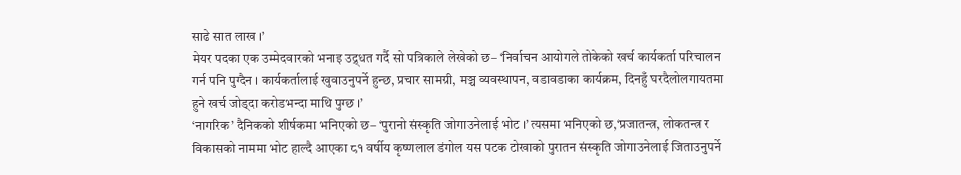साढे सात लाख ।’
मेयर पदका एक उम्मेदवारको भनाइ उद्र्धत गर्दै सो पत्रिकाले लेखेको छ– ‘निर्वाचन आयोगले तोकेको खर्च कार्यकर्ता परिचालन गर्न पनि पुग्दैन । कार्यकर्तालाई खुवाउनुपर्ने हुन्छ, प्रचार सामग्री, मञ्च व्यवस्थापन, वडावडाका कार्यक्रम, दिनहुँ घरदैलोलगायतमा हुने खर्च जोड्दा करोडभन्दा माथि पुग्छ ।’
‘नागरिक’ दैनिकको शीर्षकमा भनिएको छ– ‘पुरानो संस्कृति जोगाउनेलाई भोट ।’ त्यसमा भनिएको छ,‘प्रजातन्त्र, लोकतन्त्र र विकासको नाममा भोट हाल्दै आएका ८१ वर्षीय कृष्णलाल डंगोल यस पटक टोखाको पुरातन संस्कृति जोगाउनेलाई जिताउनुपर्ने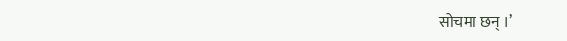सोचमा छन् ।’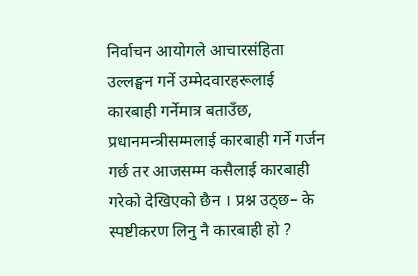निर्वाचन आयोगले आचारसंहिता उल्लङ्घन गर्ने उम्मेदवारहरूलाई कारबाही गर्नेमात्र बताउँछ, प्रधानमन्त्रीसम्मलाई कारबाही गर्ने गर्जन गर्छ तर आजसम्म कसैलाई कारबाही गरेको देखिएको छैन । प्रश्न उठ्छ– के स्पष्टीकरण लिनु नै कारबाही हो ?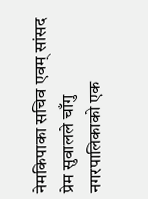नेमकिपाका सचिव एवम् सांसद प्रेम सुवालले चाँगु नगरपालिकाको एक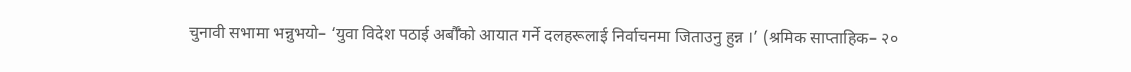चुनावी सभामा भन्नुभयो– ‘युवा विदेश पठाई अर्बौँको आयात गर्ने दलहरूलाई निर्वाचनमा जिताउनु हुन्न ।’ (श्रमिक साप्ताहिक– २०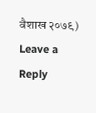वैशाख २०७९)
Leave a Reply